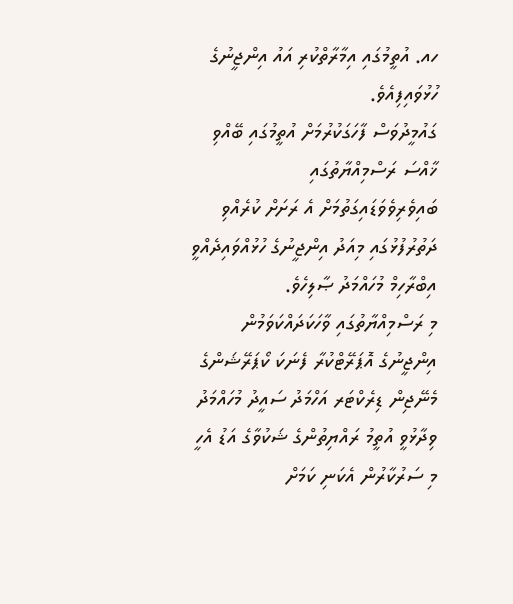ހއ. އުތީމުގައި އިމާރާތްކުރި އައު އިންޖީނުގެ ހުޅުވައިފިއެވެ.
ގައުމީދުވަސް ފާހަގަކުރުމަށް އުތީމުގައި ބޭއްވި ޚާއްސަ ރަސްމިއްޔާތުގައި ބައިވެރިވެވަޑައިގަތުމަށް އެ ރަށަށް ކުރެއްވި ދަތުރުފުޅުގައި މިއަދު އިންޖީނުގެ ހުޅުއްވައިދެއްވީ އިބްރާހިމް މުހައްމަދު ޞާލިހެވެ.
މި ރަސްމިއްޔާތުގައި ވާހަކަދައްކަވަމުން އިންޖީނުގެ އޮޕަރޭޓްކުރާ ފެނަކަ ކޯޕަރޭޝަންގެ މެނޭޖިން ޑިރެކްޓަރ އަހްމަދު ސައީދު މުހައްމަދު ވިދާޅުވީ އުތީމު ރައްޔިތުންގެ ޝަކުވާގެ އަޑު އެހީ މި ސަރުކާރުން އެކަނި ކަމަށް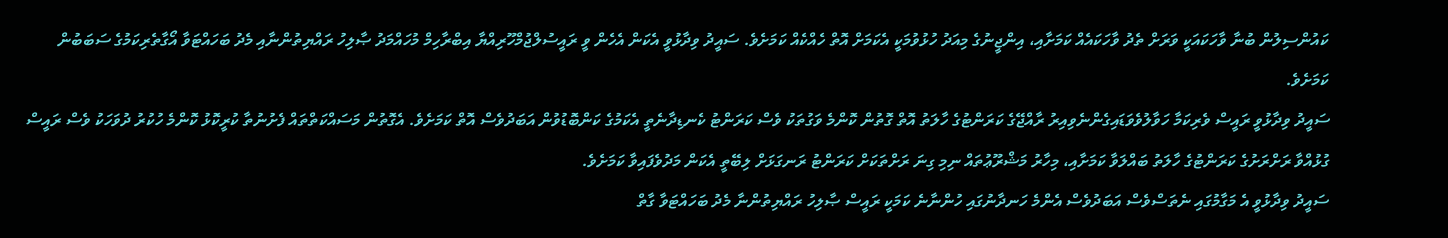ކައުންސިލުން ބުނާ ވާހަކައަކީ ވަރަށް ތެދު ވާހަކައެއް ކަމަށާއި، އިންޖީނުގެ މިއަދު ހުޅުވުމަކީ އެކަމަށް އޮތް ހެއްކެއް ކަމަށެވެ. ސައީދު ވިދާޅުވީ އެކަން އެހެން ވީ ރައީސުލްޖުމްހޫރިއްޔާ އިބްރާހިމް މުހައްމަދު ޞާލިހު ރައްޔިތުންނާއި މެދު ބަހައްޓަވާ އޯގާތެރިކަމުގެ ސަބަބުން ކަމަށެވެ.
ސައީދު ވިދާޅުވީ ރައީސް ވެރިކަމާ ހަވާލުވެވަޑައިގެންނެވިއިރު ރާއްޖޭގެ ކަރަންޓުގެ ހާލަތު އޮތް ގޮތުން ކޮންމެ ވަގުތަކު ވެސް ކަރަންޓު ކެނޑިދާނެތީ އެކަމުގެ ކަންބޮޑުވުން އަބަދުވެސް އޮތް ކަމަށެވެ. އެގޮތުން މަސައްކަތްތައް ފެށުނުތާ ކުރީކޮޅު ކޮންމެ ހުކުރު ދުވަހަކު ވެސް ރައީސް ގުޅުއްވާ ރަށްރަށުގެ ކަރަންޓުގެ ހާލަތު ބައްލަވާ ކަމަށާއި، މިހާރު މަޝްރޫޢުތައް ނިމި ގިނަ ރަށްތަކަށް ކަރަންޓު ރަނގަޅަށް ލިބޭތީ އެކަން މަދުވެފައިވާ ކަމަށެވެ.
ސައީދު ވިދާޅުވީ އެ މަގާމުގައި ނެތަސްވެސް އަބަދުވެސް އެންމެ ހަނދާނުގައި ހުންނާނެ ކަމަކީ ރައީސް ޞާލިހު ރައްޔިތުންނާ މެދު ބަހައްޓަވާ ގާތް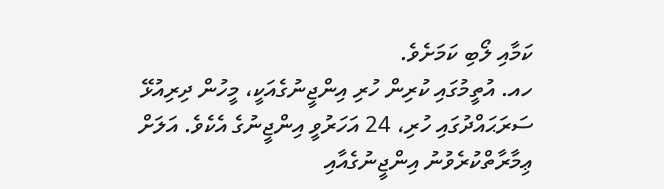ކަމާއި ލޯބި ކަމަށެވެ.
ހއ. އުތީމުގައި ކުރިން ހުރި އިންޖީނުގެއަކީ، މީހުން ދިރިއުޅޭ ސަރަޙައްދުގައި ހުރި، 24 އަހަރުވީ އިންޖީނުގެ އެކެވެ. އަލަށް ޢިމާރާތްކުރެވުނު އިންޖީނުގެއާއި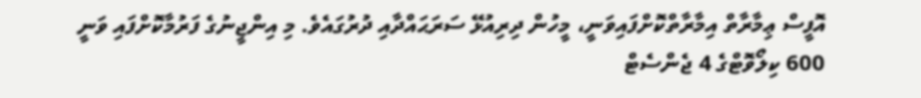އޮފީސް ޢިމާރާތް އިމާރާތްކޮށްފައިވަނީ، މީހުން ދިރިއުޅޭ ސަރަޙައްދާއި ދުރުގައެވެ. މި އިންޖީނުގެ ފަރުމާކޮށްފައި ވަނީ 600 ކިލޯވޮޓްގެ 4 ޖެންސެޓް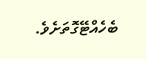ބެހެއްޓޭގޮތަށެވެ.